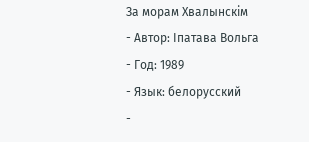За морам Хвалынскім
- Автор: Іпатава Вольга
- Год: 1989
- Язык: белорусский
-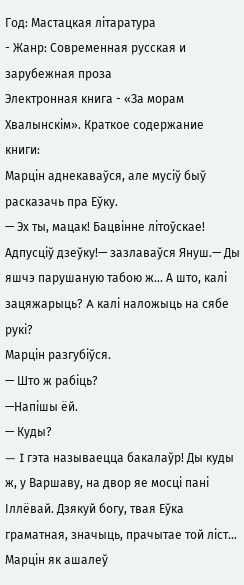Год: Мастацкая літаратура
- Жанр: Современная русская и зарубежная проза
Электронная книга - «За морам Хвалынскім». Краткое содержание книги:
Марцін аднекаваўся, але мусіў быў расказачь пра Еўку.
— Эх ты, мацак! Бацвінне літоўскае! Адпусціў дзеўку!— зазлаваўся Януш.— Ды яшчэ парушаную табою ж... А што, калі зацяжарыць? A калі наложыць на сябе рукі?
Марцін разгубіўся.
— Што ж рабіць?
—Напішы ёй.
— Куды?
— I гэта называецца бакалаўр! Ды куды ж, у Варшаву, на двор яе мосці пані Іллёвай. Дзякуй богу, твая Еўка граматная, значыць, прачытае той ліст...
Марцін як ашалеў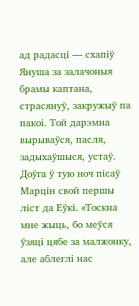ад радасці — схапіў Януша за залачоныя брамы каптана, страсянуў, закружыў па пакоі. Той дарэмна вырываўся, пасля, задыхаўшыся, устаў.
Доўга ў тую ноч пісаў Марцін свой першы ліст да Еўкі. «Тоскна мне жыць, бо меўся ўзяці цябе за малжонку, але аблеглі нас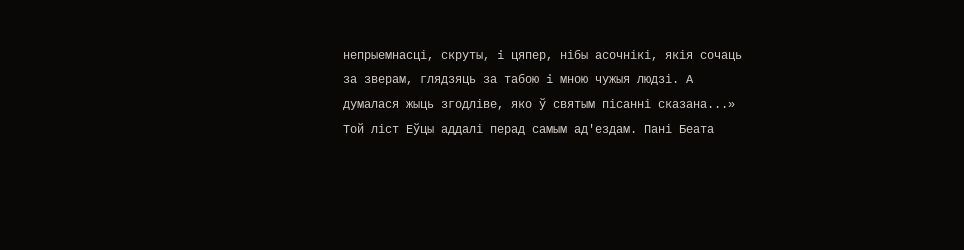непрыемнасці, скруты, i цяпер, нібы асочнікі, якія сочаць за зверам, глядзяць за табою i мною чужыя людзі. А думалася жыць згодліве, яко ў святым пісанні сказана...»
Той ліст Еўцы аддалі перад самым ад'ездам. Пані Беата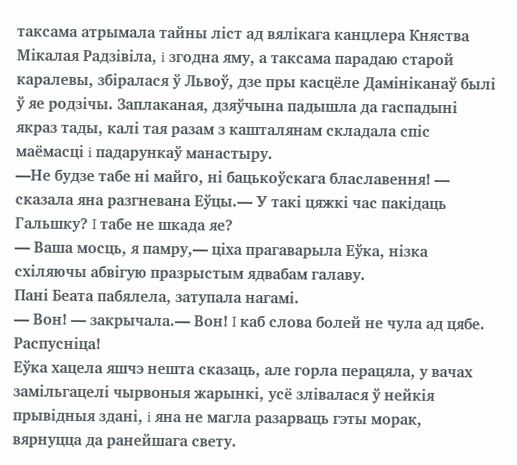таксама атрымала тайны ліст ад вялікага канцлера Княства Мікалая Радзівіла, i згодна яму, а таксама парадаю старой каралевы, збіралася ў Львоў, дзе пры касцёле Дамініканаў былі ў яе родзічы. Заплаканая, дзяўчына падышла да гаспадыні якраз тады, калі тая разам з кашталянам складала спіс маёмасці i падарункаў манастыру.
—Не будзе табе ні майго, ні бацькоўскага блаславення! — сказала яна разгневана Еўцы.— У такі цяжкі час пакідаць Гальшку? I табе не шкада яе?
— Ваша мосць, я памру,— ціха прагаварыла Еўка, нізка схіляючы абвігую празрыстым ядвабам галаву.
Пані Беата пабялела, затупала нагамі.
— Вон! — закрычала.— Вон! I каб слова болей не чула ад цябе. Распусніца!
Еўка хацела яшчэ нешта сказаць, але горла перацяла, у вачах замільгацелі чырвоныя жарынкі, усё злівалася ў нейкія прывідныя здані, i яна не магла разарваць гэты морак, вярнуцца да ранейшага свету.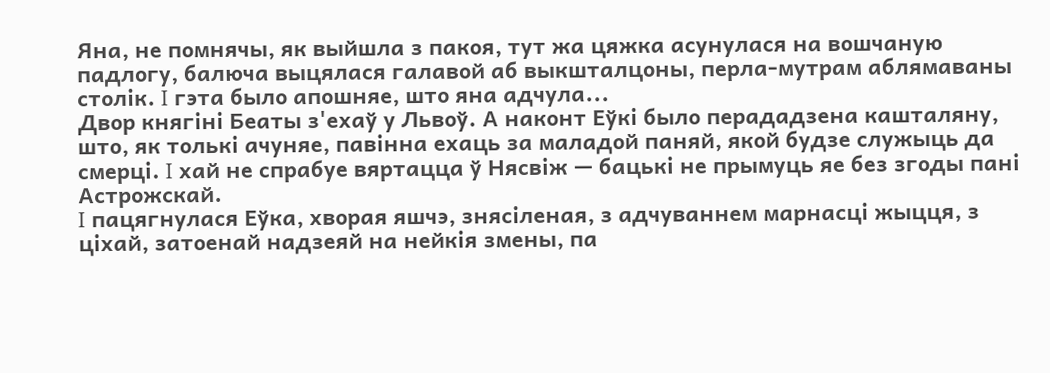Яна, не помнячы, як выйшла з пакоя, тут жа цяжка асунулася на вошчаную падлогу, балюча выцялася галавой аб выкшталцоны, перла-мутрам аблямаваны столік. I гэта было апошняе, што яна адчула...
Двор княгіні Беаты з'ехаў у Львоў. А наконт Еўкі было перададзена кашталяну, што, як толькі ачуняе, павінна ехаць за маладой паняй, якой будзе служыць да смерці. I хай не спрабуе вяртацца ў Нясвіж — бацькі не прымуць яе без згоды пані Астрожскай.
I пацягнулася Еўка, хворая яшчэ, знясіленая, з адчуваннем марнасці жыцця, з ціхай, затоенай надзеяй на нейкія змены, па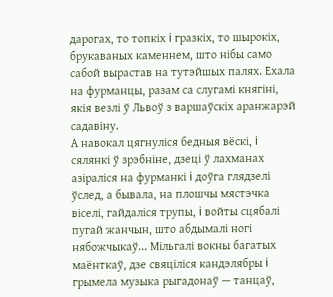дарогах, то топкіх i гразкіх, то шырокіх, брукаваных каменнем, што нібы само сабой вырастав на тутэйшых палях. Ехала на фурманцы, разам са слугамі княгіні, якія везлі ў Львоў з варшаўскіх аранжарэй садавіну.
А навокал цягнуліся бедныя вёскі, i сялянкі ў зрэбніне, дзеці ў лахманах азіраліся на фурманкі i доўга глядзелі ўслед, а бывала, на плошчы мястэчка віселі, гайдаліся трупы, i войты сцябалі пугай жанчын, што абдымалі ногі нябожчыкаў... Мільгалі вокны багатых маёнткаў, дзе свяціліся кандэлябры i грымела музыка рыгадонаў — танцаў,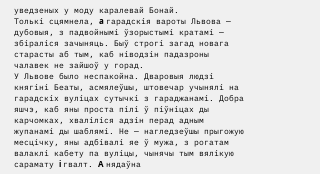уведзеных у моду каралевай Бонай.
Толькі сцямнела, a гарадскія вароты Львова — дубовыя, з падвойнымі ўзорыстымі кратамі — збіраліся зачыняць. Быў строгі загад новага старасты аб тым, каб ніводзін падазроны чалавек не зайшоў у горад.
У Львове было неспакойна. Дваровыя людзі княгіні Беаты, асмялеўшы, штовечар учынялі на гарадскіх вуліцах сутычкі з гараджанамі. Добра яшчэ, каб яны проста пілі ў піўніцах ды карчомках, хваліліся адзін перад адным жупанамі ды шаблямі. Не — нагледзеўшы прыгожую месцічку, яны адбівалі яе ў мужа, з рогатам валаклі кабету па вуліцы, чынячы тым вялікую сарамату i гвалт. A нядаўна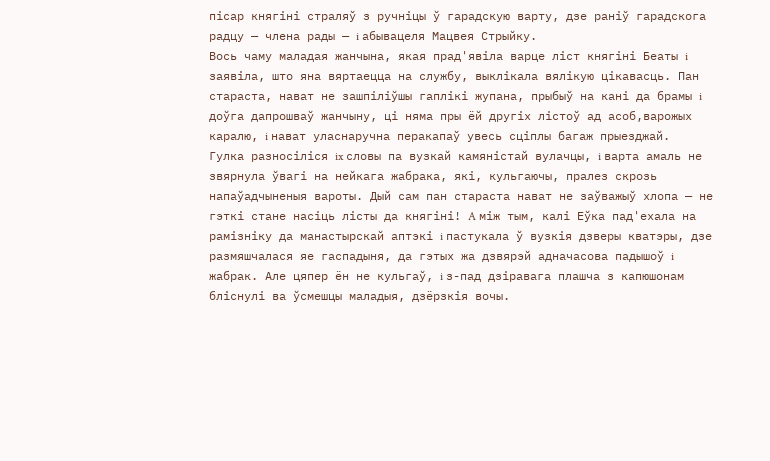пісар княгіні страляў з ручніцы ў гарадскую варту, дзе раніў гарадскога радцу — члена рады — i абывацеля Мацвея Стрыйку.
Вось чаму маладая жанчына, якая прад'явіла варце ліст княгіні Беаты i заявіла, што яна вяртаецца на службу, выклікала вялікую цікавасць. Пан стараста, нават не зашпіліўшы гаплікі жупана, прыбыў на кані да брамы i доўга дапрошваў жанчыну, ці няма пры ёй другіх лістоў ад асоб,варожых каралю, i нават уласнаручна перакапаў увесь сціплы багаж прыезджай.
Гулка разносіліся ix словы па вузкай камяністай вулачцы, i варта амаль не звярнула ўвагі на нейкага жабрака, які, кульгаючы, пралез скрозь напаўадчыненыя вароты. Дый сам пан стараста нават не заўважыў хлопа — не гэткі стане насіць лісты да княгіні! A між тым, калі Еўка пад'ехала на рамізніку да манастырскай аптэкі i пастукала ў вузкія дзверы кватэры, дзе размяшчалася яе гаспадыня, да гэтых жа дзвярэй адначасова падышоў i жабрак. Але цяпер ён не кульгаў, i з-пад дзіравага плашча з капюшонам бліснулі ва ўсмешцы маладыя, дзёрзкія вочы.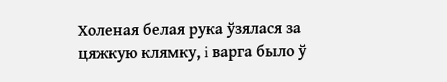Холеная белая рука ўзялася за цяжкую клямку, i варга было ў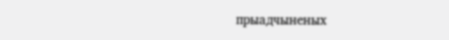прыадчыненых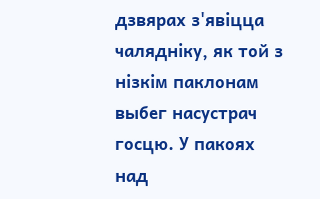дзвярах з'явіцца чалядніку, як той з нізкім паклонам выбег насустрач госцю. У пакоях над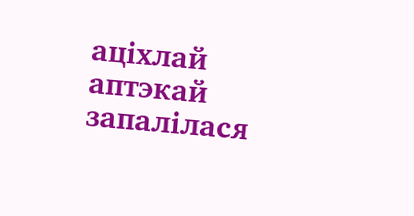аціхлай аптэкай запалілася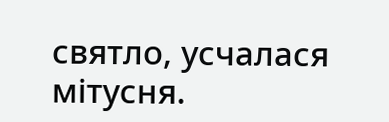святло, усчалася мітусня.